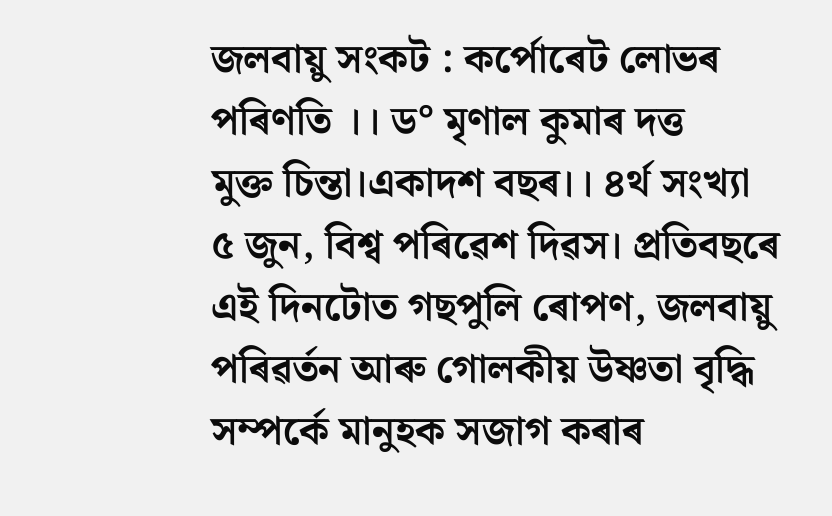জলবায়ু সংকট : কৰ্পোৰেট লোভৰ পৰিণতি ।। ড° মৃণাল কুমাৰ দত্ত
মুক্ত চিন্তা।একাদশ বছৰ।। ৪ৰ্থ সংখ্যা
৫ জুন, বিশ্ব পৰিৱেশ দিৱস। প্ৰতিবছৰে এই দিনটোত গছপুলি ৰোপণ, জলবায়ু পৰিৱর্তন আৰু গোলকীয় উষ্ণতা বৃদ্ধি সম্পৰ্কে মানুহক সজাগ কৰাৰ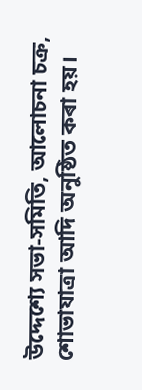উদ্দেশ্যে সভা-সমিতি, আলোচনা চক্ৰ, শোভাযাত্ৰা আদি অনুষ্ঠিত কৰা হয়।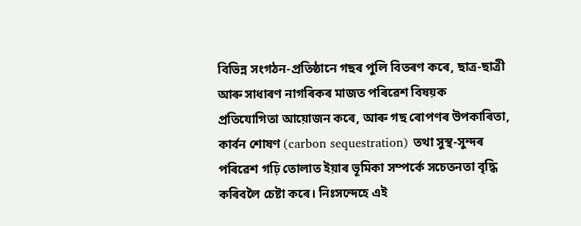বিভিন্ন সংগঠন-প্ৰতিষ্ঠানে গছৰ পুলি বিতৰণ কৰে, ছাত্ৰ-ছাত্ৰী আৰু সাধাৰণ নাগৰিকৰ মাজত পৰিৱেশ বিষয়ক প্ৰতিযোগিতা আয়োজন কৰে, আৰু গছ ৰোপণৰ উপকাৰিতা, কাৰ্বন শোষণ (carbon sequestration) তথা সুস্থ-সুন্দৰ পৰিৱেশ গঢ়ি তোলাত ইয়াৰ ভূমিকা সম্পৰ্কে সচেতনতা বৃদ্ধি কৰিবলৈ চেষ্টা কৰে। নিঃসন্দেহে এই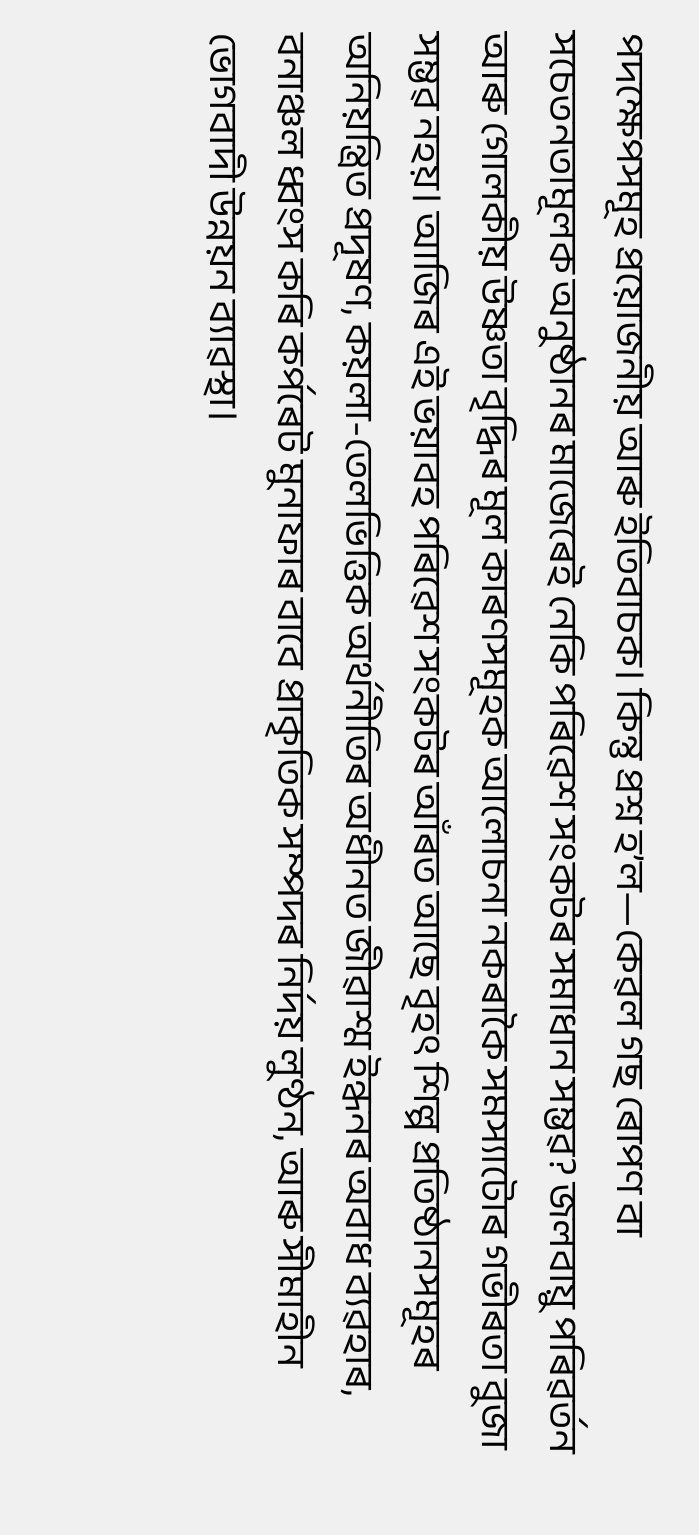পদক্ষেপসমূহ প্ৰয়োজনীয় আৰু ইতিবাচক। কিন্তু প্ৰশ্ন হ’ল—কেৱল গছ ৰোপণ বা সচেতনতামূলক অনুষ্ঠানৰ মাজেৰেই নেকি পৰিৱেশ সংকটৰ সমাধান সম্ভৱ? জলবায়ু পৰিৱর্তন আৰু গোলকীয় উষ্ণতা বৃদ্ধিৰ মূল কাৰণসমূহক আলোচনা নকৰাকৈ সমস্যাটোৰ গভীৰতা বুজা সম্ভৱ নহয়। আজিৰ এই ভয়াবহ পৰিৱেশ সংকটৰ আঁৰত আছে বৃহৎ শিল্প প্ৰতিষ্ঠানসমূহৰ অনিয়ন্ত্ৰিত প্ৰদূষণ, কয়লা-তেলভিত্তিক অৰ্থনীতিৰ অধীনত জীৱাশ্ম ইন্ধনৰ অবাধ ব্যৱহাৰ, বনাঞ্চল ধ্বংস কৰি কৰ্পৰেট মুনাফাৰ বাবে প্ৰাকৃতিক সম্পদৰ নিৰ্দয় লুণ্ঠন, আৰু সীমাহীন ভোগবাদী উন্নয়ন ব্যাৱস্থা।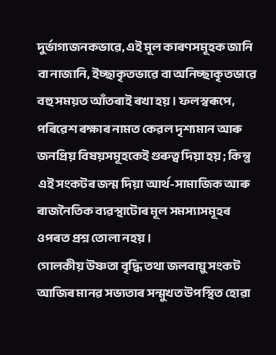দুৰ্ভাগ্যজনকভাৱে, এই মূল কাৰণসমূহক জানি বা নাজানি, ইচ্ছাকৃতভাৱে বা অনিচ্ছাকৃতভাৱে বহু সময়ত আঁতৰাই ৰখা হয়। ফলস্বৰূপে, পৰিৱেশ ৰক্ষাৰ নামত কেৱল দৃশ্যমান আৰু জনপ্ৰিয় বিষয়সমূহকেই গুৰুত্ব দিয়া হয়; কিন্তু এই সংকটৰ জন্ম দিয়া আৰ্থ-সামাজিক আৰু ৰাজনৈতিক ব্যৱস্থাটোৰ মূল সমস্যাসমূহৰ ওপৰত প্ৰশ্ন তোলা নহয়।
গোলকীয় উষ্ণতা বৃদ্ধি তথা জলবায়ু সংকট আজিৰ মানৱ সভ্যতাৰ সন্মুখত উপস্থিত হোৱা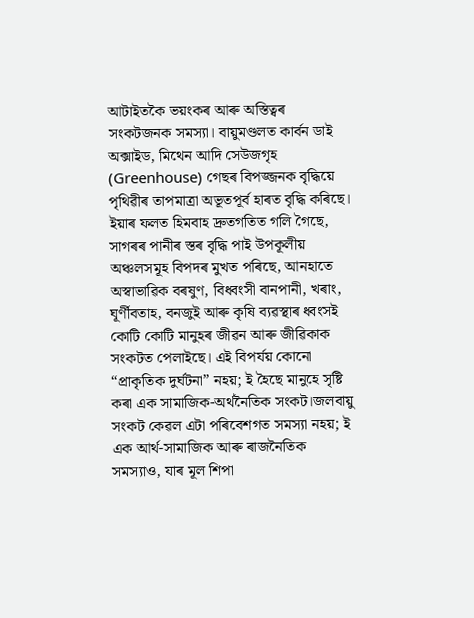আটাইতকৈ ভয়ংকৰ আৰু অস্তিত্বৰ সংকটজনক সমস্যা। বায়ুমণ্ডলত কাৰ্বন ডাই অক্সাইড, মিথেন আদি সেউজগৃহ (Greenhouse) গেছৰ বিপজ্জনক বৃদ্ধিয়ে পৃথিৱীৰ তাপমাত্রা অভূতপূৰ্ব হাৰত বৃদ্ধি কৰিছে। ইয়াৰ ফলত হিমবাহ দ্রুতগতিত গলি গৈছে, সাগৰৰ পানীৰ স্তৰ বৃদ্ধি পাই উপকূলীয় অঞ্চলসমূহ বিপদৰ মুখত পৰিছে, আনহাতে অস্বাভাৱিক বৰষুণ, বিধ্বংসী বানপানী, খৰাং, ঘূৰ্ণীবতাহ, বনজুই আৰু কৃষি ব্যৱস্থাৰ ধ্বংসই কোটি কোটি মানুহৰ জীৱন আৰু জীৱিকাক সংকটত পেলাইছে। এই বিপৰ্যয় কোনো “প্ৰাকৃতিক দুৰ্ঘটনা” নহয়; ই হৈছে মানুহে সৃষ্টি কৰা এক সামাজিক-অৰ্থনৈতিক সংকট।জলবায়ু সংকট কেৱল এটা পৰিবেশগত সমস্যা নহয়; ই এক আৰ্থ-সামাজিক আৰু ৰাজনৈতিক সমস্যাও, যাৰ মূল শিপা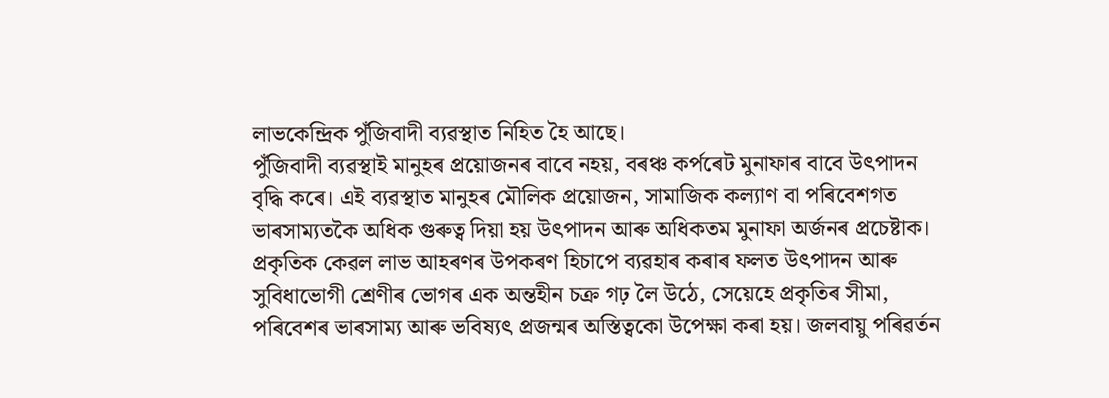লাভকেন্দ্ৰিক পুঁজিবাদী ব্যৱস্থাত নিহিত হৈ আছে।
পুঁজিবাদী ব্যৱস্থাই মানুহৰ প্ৰয়োজনৰ বাবে নহয়, বৰঞ্চ কৰ্পৰেট মুনাফাৰ বাবে উৎপাদন বৃদ্ধি কৰে। এই ব্যৱস্থাত মানুহৰ মৌলিক প্ৰয়োজন, সামাজিক কল্যাণ বা পৰিবেশগত ভাৰসাম্যতকৈ অধিক গুৰুত্ব দিয়া হয় উৎপাদন আৰু অধিকতম মুনাফা অৰ্জনৰ প্ৰচেষ্টাক। প্ৰকৃতিক কেৱল লাভ আহৰণৰ উপকৰণ হিচাপে ব্যৱহাৰ কৰাৰ ফলত উৎপাদন আৰু সুবিধাভোগী শ্ৰেণীৰ ভোগৰ এক অন্তহীন চক্ৰ গঢ় লৈ উঠে, সেয়েহে প্ৰকৃতিৰ সীমা, পৰিবেশৰ ভাৰসাম্য আৰু ভবিষ্যৎ প্ৰজন্মৰ অস্তিত্বকো উপেক্ষা কৰা হয়। জলবায়ু পৰিৱৰ্তন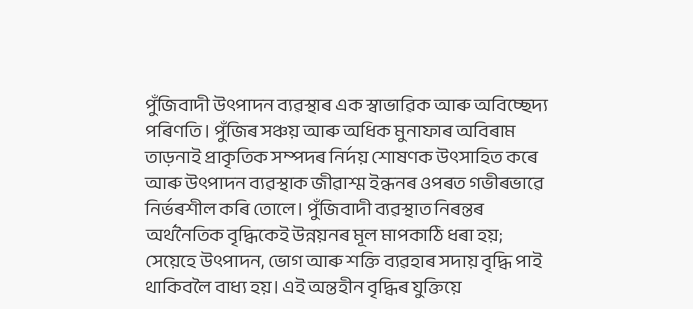পুঁজিবাদী উৎপাদন ব্যৱস্থাৰ এক স্বাভাৱিক আৰু অবিচ্ছেদ্য পৰিণতি। পুঁজিৰ সঞ্চয় আৰু অধিক মুনাফাৰ অবিৰাম তাড়নাই প্ৰাকৃতিক সম্পদৰ নিৰ্দয় শোষণক উৎসাহিত কৰে আৰু উৎপাদন ব্যৱস্থাক জীৱাশ্ম ইন্ধনৰ ওপৰত গভীৰভাৱে নিৰ্ভৰশীল কৰি তোলে। পুঁজিবাদী ব্যৱস্থাত নিৰন্তৰ অৰ্থনৈতিক বৃদ্ধিকেই উন্নয়নৰ মূল মাপকাঠি ধৰা হয়; সেয়েহে উৎপাদন, ভোগ আৰু শক্তি ব্যৱহাৰ সদায় বৃদ্ধি পাই থাকিবলৈ বাধ্য হয়। এই অন্তহীন বৃদ্ধিৰ যুক্তিয়ে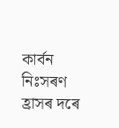কাৰ্বন নিঃসৰণ হ্ৰাসৰ দৰে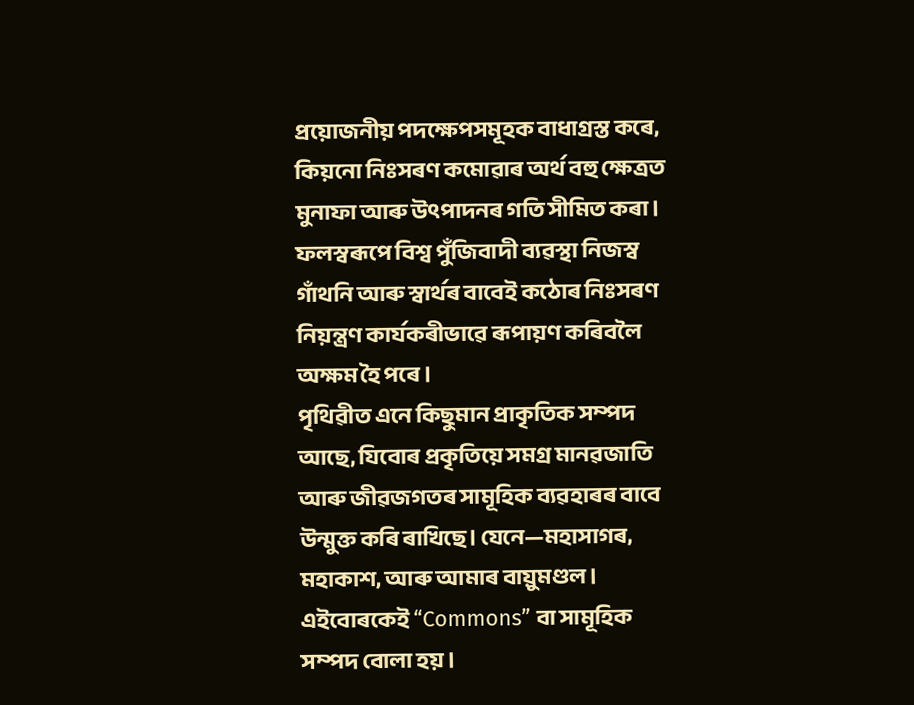প্ৰয়োজনীয় পদক্ষেপসমূহক বাধাগ্ৰস্ত কৰে, কিয়নো নিঃসৰণ কমোৱাৰ অৰ্থ বহু ক্ষেত্ৰত মুনাফা আৰু উৎপাদনৰ গতি সীমিত কৰা। ফলস্বৰূপে বিশ্ব পুঁজিবাদী ব্যৱস্থা নিজস্ব গাঁথনি আৰু স্বাৰ্থৰ বাবেই কঠোৰ নিঃসৰণ নিয়ন্ত্ৰণ কার্যকৰীভাৱে ৰূপায়ণ কৰিবলৈ অক্ষম হৈ পৰে।
পৃথিৱীত এনে কিছুমান প্ৰাকৃতিক সম্পদ আছে, যিবোৰ প্ৰকৃতিয়ে সমগ্ৰ মানৱজাতি আৰু জীৱজগতৰ সামূহিক ব্যৱহাৰৰ বাবে উন্মুক্ত কৰি ৰাখিছে। যেনে—মহাসাগৰ, মহাকাশ, আৰু আমাৰ বায়ুমণ্ডল। এইবোৰকেই “Commons” বা সামূহিক সম্পদ বোলা হয়।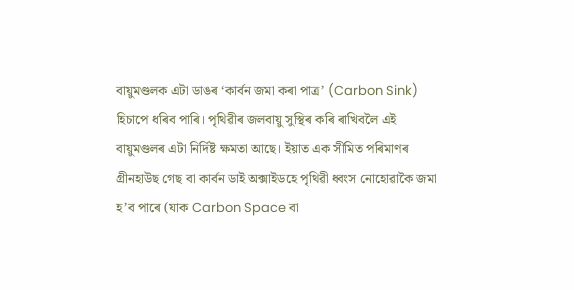বায়ুমণ্ডলক এটা ডাঙৰ ‘কাৰ্বন জমা কৰা পাত্ৰ’ (Carbon Sink) হিচাপে ধৰিব পাৰি। পৃথিৱীৰ জলবায়ু সুস্থিৰ কৰি ৰাখিবলৈ এই বায়ুমণ্ডলৰ এটা নিৰ্দিষ্ট ক্ষমতা আছে। ইয়াত এক সীমিত পৰিমাণৰ গ্ৰীনহাউছ গেছ বা কাৰ্বন ডাই অক্সাইডহে পৃথিৱী ধ্বংস নোহোৱাকৈ জমা হ’ব পাৰে (যাক Carbon Space বা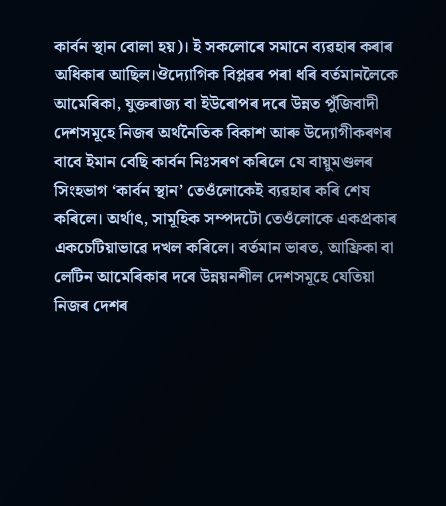কাৰ্বন স্থান বোলা হয়)। ই সকলোৰে সমানে ব্যৱহাৰ কৰাৰ অধিকাৰ আছিল।ঔদ্যোগিক বিপ্লৱৰ পৰা ধৰি বৰ্তমানলৈকে আমেৰিকা, যুক্তৰাজ্য বা ইউৰোপৰ দৰে উন্নত পুঁজিবাদী দেশসমূহে নিজৰ অৰ্থনৈতিক বিকাশ আৰু উদ্যোগীকৰণৰ বাবে ইমান বেছি কাৰ্বন নিঃসৰণ কৰিলে যে বায়ুমণ্ডলৰ সিংহভাগ ‘কাৰ্বন স্থান’ তেওঁলোকেই ব্যৱহাৰ কৰি শেষ কৰিলে। অৰ্থাৎ, সামূহিক সম্পদটো তেওঁলোকে একপ্ৰকাৰ একচেটিয়াভাৱে দখল কৰিলে। বৰ্তমান ভাৰত, আফ্ৰিকা বা লেটিন আমেৰিকাৰ দৰে উন্নয়নশীল দেশসমূহে যেতিয়া নিজৰ দেশৰ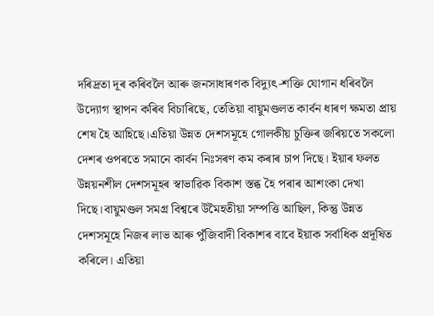দৰিদ্ৰতা দূৰ কৰিবলৈ আৰু জনসাধাৰণক বিদ্যুৎ-শক্তি যোগান ধৰিবলৈ উদ্যোগ স্থাপন কৰিব বিচাৰিছে, তেতিয়া বায়ুমণ্ডলত কাৰ্বন ধাৰণ ক্ষমতা প্ৰায় শেষ হৈ আহিছে।এতিয়া উন্নত দেশসমূহে গোলকীয় চুক্তিৰ জৰিয়তে সকলো দেশৰ ওপৰতে সমানে কাৰ্বন নিঃসৰণ কম কৰাৰ চাপ দিছে। ইয়াৰ ফলত উন্নয়নশীল দেশসমূহৰ স্বাভাৱিক বিকাশ স্তব্ধ হৈ পৰাৰ আশংকা দেখা দিছে।বায়ুমণ্ডল সমগ্ৰ বিশ্বৰে উমৈহতীয়া সম্পত্তি আছিল, কিন্তু উন্নত দেশসমূহে নিজৰ লাভ আৰু পুঁজিবাদী বিকাশৰ বাবে ইয়াক সৰ্বাধিক প্ৰদূষিত কৰিলে। এতিয়া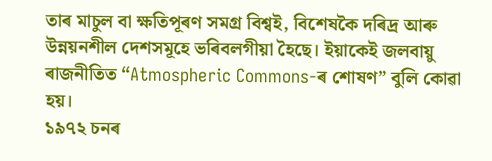তাৰ মাচুল বা ক্ষতিপূৰণ সমগ্ৰ বিশ্বই, বিশেষকৈ দৰিদ্ৰ আৰু উন্নয়নশীল দেশসমূহে ভৰিবলগীয়া হৈছে। ইয়াকেই জলবায়ু ৰাজনীতিত “Atmospheric Commons-ৰ শোষণ” বুলি কোৱা হয়।
১৯৭২ চনৰ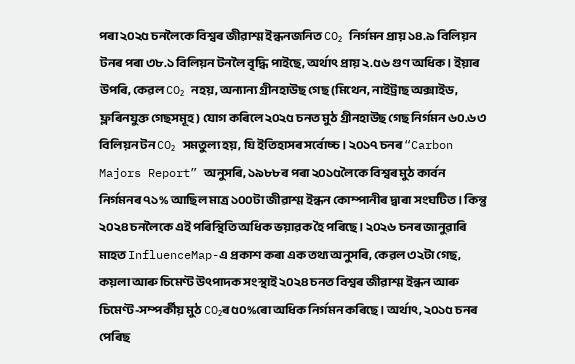পৰা ২০২৫ চনলৈকে বিশ্বৰ জীৱাশ্ম ইন্ধনজনিত CO₂ নিৰ্গমন প্ৰায় ১৪.৯ বিলিয়ন টনৰ পৰা ৩৮.১ বিলিয়ন টনলৈ বৃদ্ধি পাইছে, অৰ্থাৎ প্ৰায় ২.৫৬ গুণ অধিক। ইয়াৰ উপৰি, কেৱল CO₂ নহয়, অন্যান্য গ্ৰীনহাউছ গেছ (মিথেন, নাইট্রাছ অক্সাইড, ফ্লৰিনযুক্ত গেছসমূহ) যোগ কৰিলে ২০২৫ চনত মুঠ গ্ৰীনহাউছ গেছ নিৰ্গমন ৬০.৬৩ বিলিয়ন টন CO₂ সমতুল্য হয়, যি ইতিহাসৰ সৰ্বোচ্চ। ২০১৭ চনৰ “Carbon Majors Report” অনুসৰি, ১৯৮৮ৰ পৰা ২০১৫লৈকে বিশ্বৰ মুঠ কাৰ্বন নিৰ্গমনৰ ৭১% আছিল মাত্ৰ ১০০টা জীৱাশ্ম ইন্ধন কোম্পানীৰ দ্বাৰা সংঘটিত । কিন্তু ২০২৪ চনলৈকে এই পৰিস্থিতি অধিক ভয়াৱক হৈ পৰিছে। ২০২৬ চনৰ জানুৱাৰি মাহত InfluenceMap-এ প্ৰকাশ কৰা এক তথ্য অনুসৰি, কেৱল ৩২টা গেছ, কয়লা আৰু চিমেণ্ট উৎপাদক সংস্থাই ২০২৪ চনত বিশ্বৰ জীৱাশ্ম ইন্ধন আৰু চিমেণ্ট-সম্পৰ্কীয় মুঠ CO₂ৰ ৫০%ৰো অধিক নিৰ্গমন কৰিছে । অৰ্থাৎ, ২০১৫ চনৰ পেৰিছ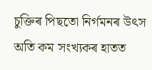চুক্তিৰ পিছতো নিৰ্গমনৰ উৎস অতি কম সংখ্যকৰ হাতত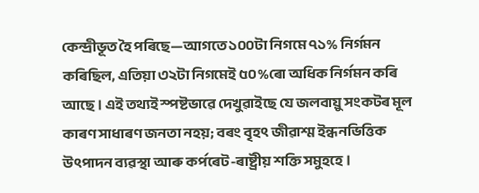কেন্দ্ৰীভূত হৈ পৰিছে—আগতে ১০০টা নিগমে ৭১% নিৰ্গমন কৰিছিল, এতিয়া ৩২টা নিগমেই ৫০%ৰো অধিক নিৰ্গমন কৰি আছে। এই তথ্যই স্পষ্টভাৱে দেখুৱাইছে যে জলবায়ু সংকটৰ মূল কাৰণ সাধাৰণ জনতা নহয়; বৰং বৃহৎ জীৱাশ্ম ইন্ধনভিত্তিক উৎপাদন ব্যৱস্থা আৰু কৰ্পৰেট-ৰাষ্ট্ৰীয় শক্তি সমুহহে।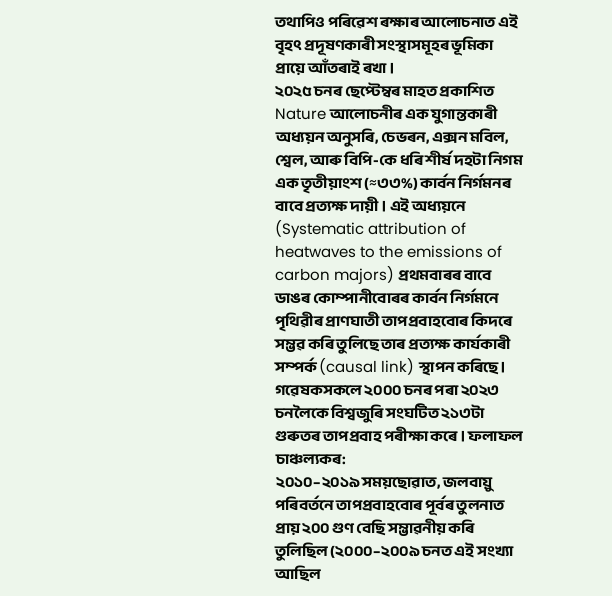তথাপিও পৰিৱেশ ৰক্ষাৰ আলোচনাত এই বৃহৎ প্ৰদূষণকাৰী সংস্থাসমূহৰ ভূমিকা প্ৰায়ে আঁতৰাই ৰখা।
২০২৫ চনৰ ছেপ্টেম্বৰ মাহত প্ৰকাশিত Nature আলোচনীৰ এক যুগান্তকাৰী অধ্যয়ন অনুসৰি, চেভৰন, এক্সন মবিল, শ্বেল, আৰু বিপি-কে ধৰি শীৰ্ষ দহটা নিগম এক তৃতীয়াংশ (≈৩৩%) কাৰ্বন নিৰ্গমনৰ বাবে প্ৰত্যক্ষ দায়ী। এই অধ্যয়নে (Systematic attribution of heatwaves to the emissions of carbon majors) প্ৰথমবাৰৰ বাবে ডাঙৰ কোম্পানীবোৰৰ কাৰ্বন নিৰ্গমনে পৃথিৱীৰ প্ৰাণঘাতী তাপপ্ৰবাহবোৰ কিদৰে সম্ভৱ কৰি তুলিছে তাৰ প্ৰত্যক্ষ কাৰ্যকাৰী সম্পৰ্ক (causal link) স্থাপন কৰিছে। গৱেষকসকলে ২০০০ চনৰ পৰা ২০২৩ চনলৈকে বিশ্বজুৰি সংঘটিত ২১৩টা গুৰুতৰ তাপপ্ৰবাহ পৰীক্ষা কৰে। ফলাফল চাঞ্চল্যকৰ:
২০১০–২০১৯ সময়ছোৱাত, জলবায়ু পৰিবৰ্তনে তাপপ্ৰবাহবোৰ পূৰ্বৰ তুলনাত প্ৰায় ২০০ গুণ বেছি সম্ভাৱনীয় কৰি তুলিছিল (২০০০–২০০৯ চনত এই সংখ্যা আছিল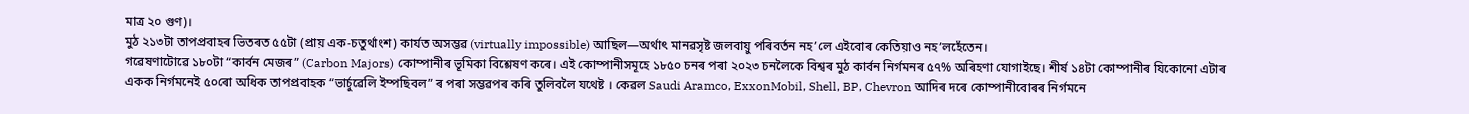মাত্ৰ ২০ গুণ)।
মুঠ ২১৩টা তাপপ্ৰবাহৰ ভিতৰত ৫৫টা (প্ৰায় এক-চতুৰ্থাংশ) কাৰ্যত অসম্ভৱ (virtually impossible) আছিল—অৰ্থাৎ মানৱসৃষ্ট জলবায়ু পৰিবৰ্তন নহ’লে এইবোৰ কেতিয়াও নহ’লহেঁতেন।
গৱেষণাটোৱে ১৮০টা “কাৰ্বন মেজৰ” (Carbon Majors) কোম্পানীৰ ভূমিকা বিশ্লেষণ কৰে। এই কোম্পানীসমূহে ১৮৫০ চনৰ পৰা ২০২৩ চনলৈকে বিশ্বৰ মুঠ কাৰ্বন নিৰ্গমনৰ ৫৭% অৰিহণা যোগাইছে। শীৰ্ষ ১৪টা কোম্পানীৰ যিকোনো এটাৰ একক নিৰ্গমনেই ৫০ৰো অধিক তাপপ্ৰবাহক “ভাৰ্চুৱেলি ইম্পছিবল” ৰ পৰা সম্ভৱপৰ কৰি তুলিবলৈ যথেষ্ট । কেৱল Saudi Aramco, ExxonMobil, Shell, BP, Chevron আদিৰ দৰে কোম্পানীবোৰৰ নিৰ্গমনে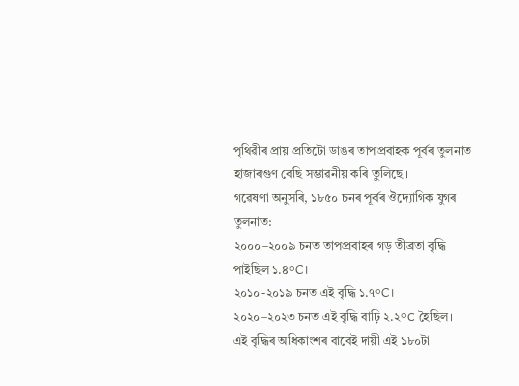পৃথিৱীৰ প্ৰায় প্ৰতিটো ডাঙৰ তাপপ্ৰবাহক পূৰ্বৰ তুলনাত হাজাৰগুণ বেছি সম্ভাৱনীয় কৰি তুলিছে।
গৱেষণা অনুসৰি, ১৮৫০ চনৰ পূৰ্বৰ ঔদ্যোগিক যুগৰ তুলনাত:
২০০০–২০০৯ চনত তাপপ্ৰবাহৰ গড় তীব্ৰতা বৃদ্ধি পাইছিল ১.৪°C।
২০১০-২০১৯ চনত এই বৃদ্ধি ১.৭°C।
২০২০–২০২৩ চনত এই বৃদ্ধি বাঢ়ি ২.২°C হৈছিল।
এই বৃদ্ধিৰ অধিকাংশৰ বাবেই দায়ী এই ১৮০টা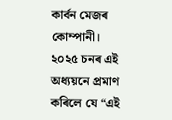কাৰ্বন মেজৰ কোম্পানী। ২০২৫ চনৰ এই অধ্যয়নে প্ৰমাণ কৰিলে যে “এই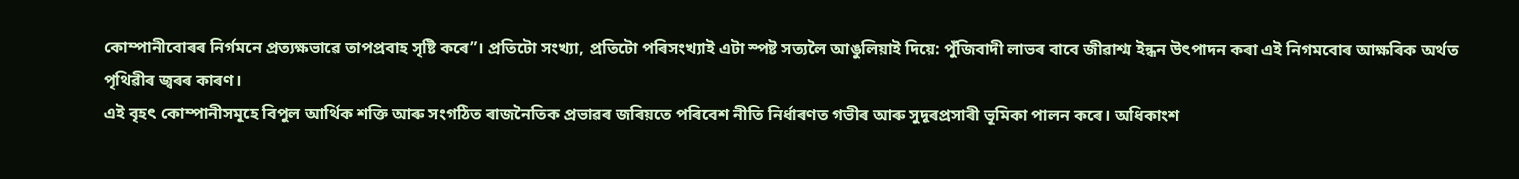কোম্পানীবোৰৰ নিৰ্গমনে প্ৰত্যক্ষভাৱে তাপপ্ৰবাহ সৃষ্টি কৰে”। প্ৰতিটো সংখ্যা, প্ৰতিটো পৰিসংখ্যাই এটা স্পষ্ট সত্যলৈ আঙুলিয়াই দিয়ে: পুঁজিবাদী লাভৰ বাবে জীৱাশ্ম ইন্ধন উৎপাদন কৰা এই নিগমবোৰ আক্ষৰিক অৰ্থত পৃথিৱীৰ জ্বৰৰ কাৰণ।
এই বৃহৎ কোম্পানীসমূহে বিপুল আৰ্থিক শক্তি আৰু সংগঠিত ৰাজনৈতিক প্ৰভাৱৰ জৰিয়তে পৰিবেশ নীতি নিৰ্ধাৰণত গভীৰ আৰু সুদূৰপ্ৰসাৰী ভূমিকা পালন কৰে। অধিকাংশ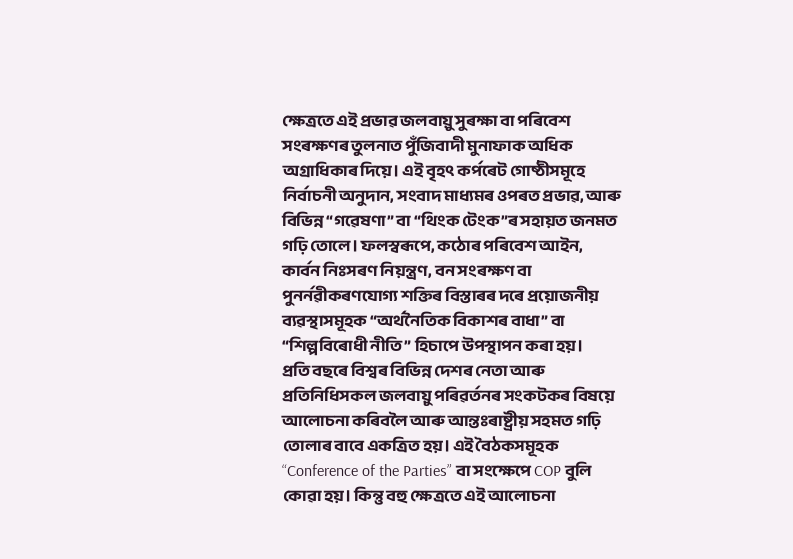ক্ষেত্ৰতে এই প্ৰভাৱ জলবায়ু সুৰক্ষা বা পৰিবেশ সংৰক্ষণৰ তুলনাত পুঁজিবাদী মুনাফাক অধিক অগ্ৰাধিকাৰ দিয়ে। এই বৃহৎ কৰ্পৰেট গোষ্ঠীসমূহে নিৰ্বাচনী অনুদান, সংবাদ মাধ্যমৰ ওপৰত প্ৰভাৱ, আৰু বিভিন্ন “গৱেষণা” বা “থিংক টেংক”ৰ সহায়ত জনমত গঢ়ি তোলে। ফলস্বৰূপে, কঠোৰ পৰিবেশ আইন, কাৰ্বন নিঃসৰণ নিয়ন্ত্ৰণ, বন সংৰক্ষণ বা পুনৰ্নৱীকৰণযোগ্য শক্তিৰ বিস্তাৰৰ দৰে প্ৰয়োজনীয় ব্যৱস্থাসমূহক “অৰ্থনৈতিক বিকাশৰ বাধা” বা “শিল্পবিৰোধী নীতি” হিচাপে উপস্থাপন কৰা হয়।
প্ৰতি বছৰে বিশ্বৰ বিভিন্ন দেশৰ নেতা আৰু প্ৰতিনিধিসকল জলবায়ু পৰিৱৰ্তনৰ সংকটকৰ বিষয়ে আলোচনা কৰিবলৈ আৰু আন্তঃৰাষ্ট্ৰীয় সহমত গঢ়ি তোলাৰ বাবে একত্ৰিত হয়। এই বৈঠকসমূহক “Conference of the Parties” বা সংক্ষেপে COP বুলি কোৱা হয়। কিন্তু বহু ক্ষেত্ৰতে এই আলোচনা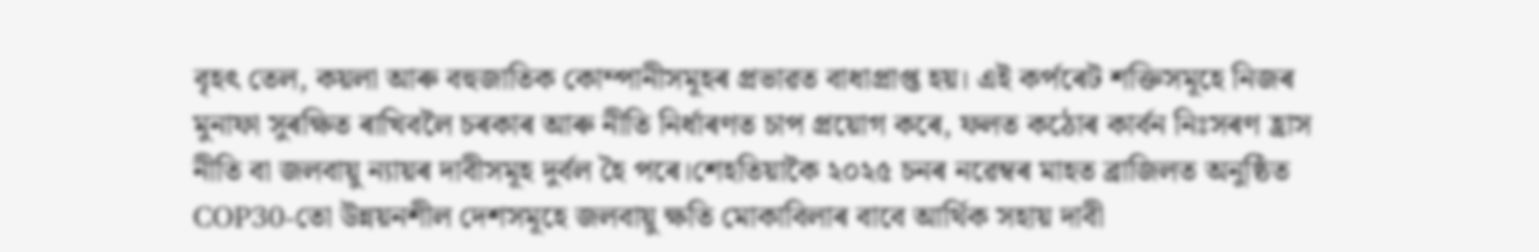বৃহৎ তেল, কয়লা আৰু বহুজাতিক কোম্পানীসমূহৰ প্ৰভাৱত বাধাপ্ৰাপ্ত হয়। এই কৰ্পৰেট শক্তিসমূহে নিজৰ মুনাফা সুৰক্ষিত ৰাখিবলৈ চৰকাৰ আৰু নীতি নিৰ্ধাৰণত চাপ প্ৰয়োগ কৰে, ফলত কঠোৰ কাৰ্বন নিঃসৰণ হ্ৰাস নীতি বা জলবায়ু ন্যায়ৰ দাবীসমূহ দুর্বল হৈ পৰে।শেহতিয়াকৈ ২০২৫ চনৰ নৱেম্বৰ মাহত ব্ৰাজিলত অনুষ্ঠিত COP30-তো উন্নয়নশীল দেশসমূহে জলবায়ু ক্ষতি মোকাবিলাৰ বাবে আৰ্থিক সহায় দাবী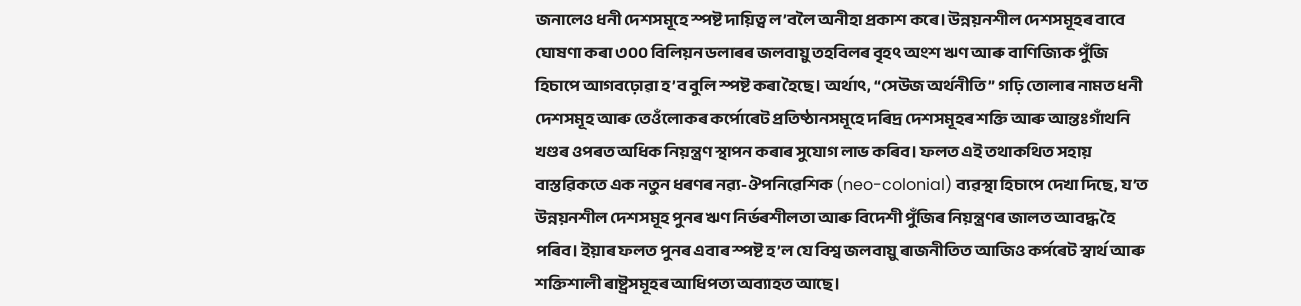জনালেও ধনী দেশসমূহে স্পষ্ট দায়িত্ব ল’বলৈ অনীহা প্ৰকাশ কৰে। উন্নয়নশীল দেশসমূহৰ বাবে ঘোষণা কৰা ৩০০ বিলিয়ন ডলাৰৰ জলবায়ু তহবিলৰ বৃহৎ অংশ ঋণ আৰু বাণিজ্যিক পুঁজি হিচাপে আগবঢ়োৱা হ’ব বুলি স্পষ্ট কৰা হৈছে। অৰ্থাৎ, “সেউজ অৰ্থনীতি” গঢ়ি তোলাৰ নামত ধনী দেশসমূহ আৰু তেওঁলোকৰ কৰ্পোৰেট প্ৰতিষ্ঠানসমূহে দৰিদ্ৰ দেশসমূহৰ শক্তি আৰু আন্তঃগাঁথনি খণ্ডৰ ওপৰত অধিক নিয়ন্ত্ৰণ স্থাপন কৰাৰ সুযোগ লাভ কৰিব। ফলত এই তথাকথিত সহায় বাস্তৱিকতে এক নতুন ধৰণৰ নৱ্য-ঔপনিৱেশিক (neo-colonial) ব্যৱস্থা হিচাপে দেখা দিছে, য’ত উন্নয়নশীল দেশসমূহ পুনৰ ঋণ নিৰ্ভৰশীলতা আৰু বিদেশী পুঁজিৰ নিয়ন্ত্ৰণৰ জালত আবদ্ধ হৈ পৰিব। ইয়াৰ ফলত পুনৰ এবাৰ স্পষ্ট হ’ল যে বিশ্ব জলবায়ু ৰাজনীতিত আজিও কৰ্পৰেট স্বাৰ্থ আৰু শক্তিশালী ৰাষ্ট্ৰসমূহৰ আধিপত্য অব্যাহত আছে।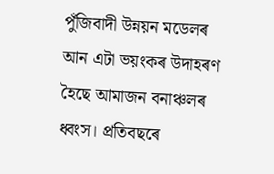পুঁজিবাদী উন্নয়ন মডেলৰ আন এটা ভয়ংকৰ উদাহৰণ হৈছে আমাজন বনাঞ্চলৰ ধ্বংস। প্ৰতিবছৰে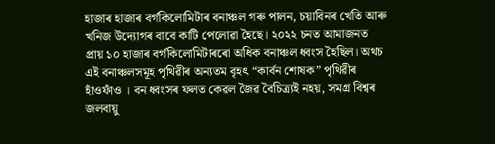হাজাৰ হাজাৰ বৰ্গকিলোমিটাৰ বনাঞ্চল গৰু পালন, চয়াবিনৰ খেতি আৰু খনিজ উদ্যোগৰ বাবে কাটি পেলোৱা হৈছে। ২০২২ চনত আমাজনত প্ৰায় ১০ হাজাৰ বৰ্গকিলোমিটাৰৰো অধিক বনাঞ্চল ধ্বংস হৈছিল। অথচ এই বনাঞ্চলসমূহ পৃথিৱীৰ অন্যতম বৃহৎ “কাৰ্বন শোষক” পৃথিৱীৰ হাঁওফাঁও । বন ধ্বংসৰ ফলত কেৱল জৈৱ বৈচিত্ৰ্যই নহয়, সমগ্ৰ বিশ্বৰ জলবায়ু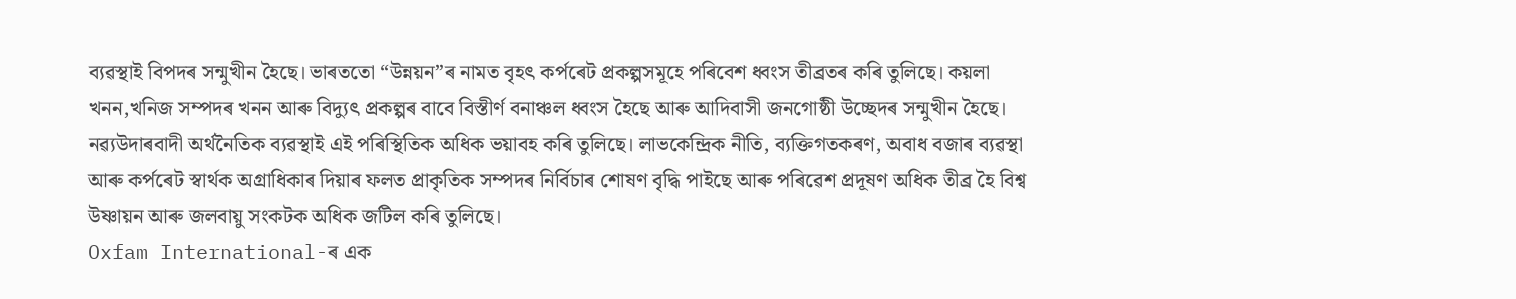ব্যৱস্থাই বিপদৰ সন্মুখীন হৈছে। ভাৰততো “উন্নয়ন”ৰ নামত বৃহৎ কৰ্পৰেট প্ৰকল্পসমূহে পৰিবেশ ধ্বংস তীব্ৰতৰ কৰি তুলিছে। কয়লা খনন,খনিজ সম্পদৰ খনন আৰু বিদ্যুৎ প্ৰকল্পৰ বাবে বিস্তীর্ণ বনাঞ্চল ধ্বংস হৈছে আৰু আদিবাসী জনগোষ্ঠী উচ্ছেদৰ সন্মুখীন হৈছে। নৱ্যউদাৰবাদী অৰ্থনৈতিক ব্যৱস্থাই এই পৰিস্থিতিক অধিক ভয়াবহ কৰি তুলিছে। লাভকেন্দ্ৰিক নীতি, ব্যক্তিগতকৰণ, অবাধ বজাৰ ব্যৱস্থা আৰু কৰ্পৰেট স্বাৰ্থক অগ্ৰাধিকাৰ দিয়াৰ ফলত প্ৰাকৃতিক সম্পদৰ নিৰ্বিচাৰ শোষণ বৃদ্ধি পাইছে আৰু পৰিৱেশ প্ৰদূষণ অধিক তীব্ৰ হৈ বিশ্ব উষ্ণায়ন আৰু জলবায়ু সংকটক অধিক জটিল কৰি তুলিছে।
Oxfam International-ৰ এক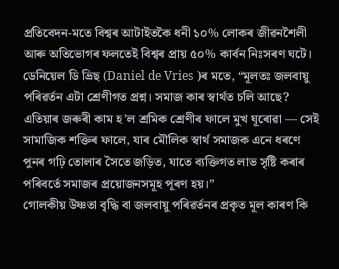প্ৰতিবেদন-মতে বিশ্বৰ আটাইতকৈ ধনী ১০% লোকৰ জীৱনশৈলী আৰু অতিভোগৰ ফলতেই বিশ্বৰ প্ৰায় ৫০% কাৰ্বন নিঃসৰণ ঘটে। ডেনিয়েল ডি ভ্ৰিছ (Daniel de Vries )ৰ মতে, “মূলতঃ জলবায়ু পৰিৱৰ্তন এটা শ্ৰেণীগত প্ৰশ্ন। সমাজ কাৰ স্বাৰ্থত চলি আছে? এতিয়াৰ জৰুৰী কাম হ’ল শ্ৰমিক শ্ৰেণীৰ ফালে মুখ ঘূৰোৱা — সেই সামাজিক শক্তিৰ ফালে, যাৰ মৌলিক স্বাৰ্থ সমাজক এনে ধৰণে পুনৰ গঢ়ি তোলাৰ সৈতে জড়িত, যাতে ব্যক্তিগত লাভ সৃষ্টি কৰাৰ পৰিবৰ্তে সমাজৰ প্ৰয়োজনসমূহ পূৰণ হয়।”
গোলকীয় উষ্ণতা বৃদ্ধি বা জলবায়ু পৰিৱৰ্তনৰ প্ৰকৃত মূল কাৰণ কি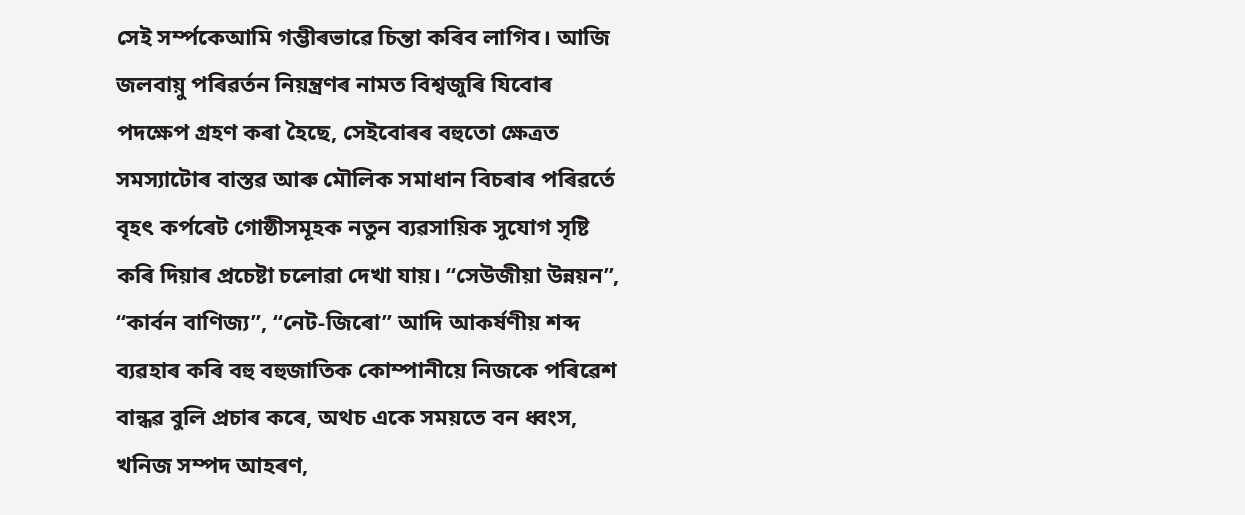সেই সৰ্ম্পকেআমি গম্ভীৰভাৱে চিন্তা কৰিব লাগিব। আজি জলবায়ু পৰিৱৰ্তন নিয়ন্ত্ৰণৰ নামত বিশ্বজুৰি যিবোৰ পদক্ষেপ গ্ৰহণ কৰা হৈছে, সেইবোৰৰ বহুতো ক্ষেত্ৰত সমস্যাটোৰ বাস্তৱ আৰু মৌলিক সমাধান বিচৰাৰ পৰিৱৰ্তে বৃহৎ কৰ্পৰেট গোষ্ঠীসমূহক নতুন ব্যৱসায়িক সুযোগ সৃষ্টি কৰি দিয়াৰ প্ৰচেষ্টা চলোৱা দেখা যায়। “সেউজীয়া উন্নয়ন”, “কাৰ্বন বাণিজ্য”, “নেট-জিৰো” আদি আকৰ্ষণীয় শব্দ ব্যৱহাৰ কৰি বহু বহুজাতিক কোম্পানীয়ে নিজকে পৰিৱেশ বান্ধৱ বুলি প্ৰচাৰ কৰে, অথচ একে সময়তে বন ধ্বংস, খনিজ সম্পদ আহৰণ,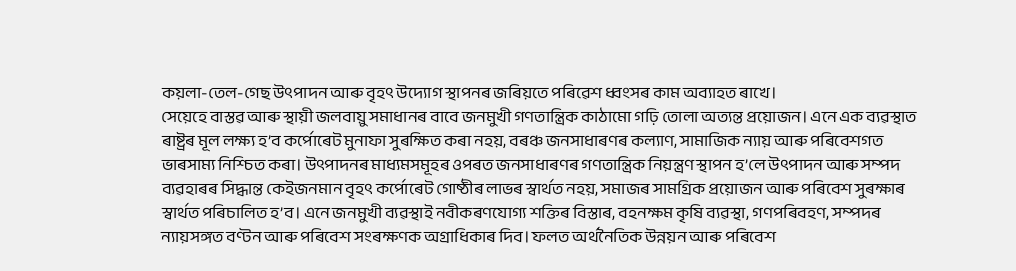কয়লা-তেল-গেছ উৎপাদন আৰু বৃহৎ উদ্যোগ স্থাপনৰ জৰিয়তে পৰিৱেশ ধ্বংসৰ কাম অব্যাহত ৰাখে।
সেয়েহে বাস্তৱ আৰু স্থায়ী জলবায়ু সমাধানৰ বাবে জনমুখী গণতান্ত্ৰিক কাঠামো গঢ়ি তোলা অত্যন্ত প্ৰয়োজন। এনে এক ব্যৱস্থাত ৰাষ্ট্ৰৰ মূল লক্ষ্য হ’ব কৰ্পোৰেট মুনাফা সুৰক্ষিত কৰা নহয়, বৰঞ্চ জনসাধাৰণৰ কল্যাণ, সামাজিক ন্যায় আৰু পৰিবেশগত ভাৰসাম্য নিশ্চিত কৰা। উৎপাদনৰ মাধ্যমসমূহৰ ওপৰত জনসাধাৰণৰ গণতান্ত্ৰিক নিয়ন্ত্ৰণ স্থাপন হ’লে উৎপাদন আৰু সম্পদ ব্যৱহাৰৰ সিদ্ধান্ত কেইজনমান বৃহৎ কৰ্পোৰেট গোষ্ঠীৰ লাভৰ স্বাৰ্থত নহয়, সমাজৰ সামগ্ৰিক প্ৰয়োজন আৰু পৰিবেশ সুৰক্ষাৰ স্বাৰ্থত পৰিচালিত হ’ব। এনে জনমুখী ব্যৱস্থাই নবীকৰণযোগ্য শক্তিৰ বিস্তাৰ, বহনক্ষম কৃষি ব্যৱস্থা, গণপৰিবহণ, সম্পদৰ ন্যায়সঙ্গত বণ্টন আৰু পৰিবেশ সংৰক্ষণক অগ্ৰাধিকাৰ দিব। ফলত অৰ্থনৈতিক উন্নয়ন আৰু পৰিবেশ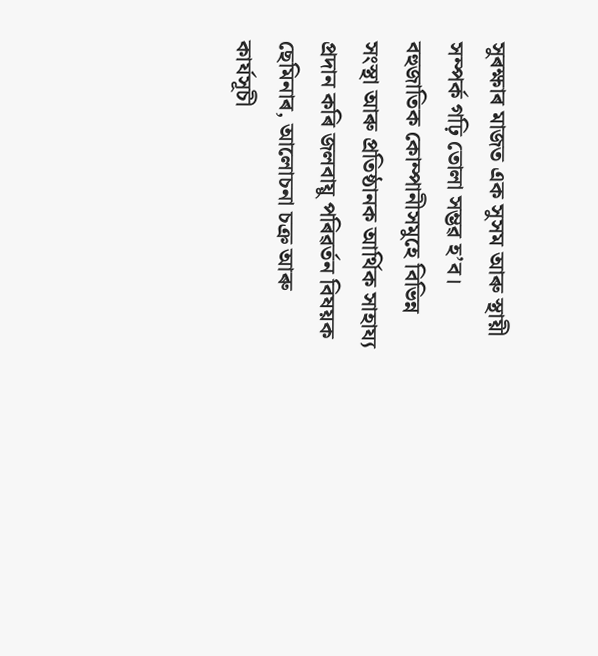সুৰক্ষাৰ মাজত এক সুসম আৰু স্থায়ী সম্পৰ্ক গঢ়ি তোলা সম্ভৱ হ’ব।
বহুজাতিক কোম্পানীসমুহে বিভিন্ন সংস্থা আৰু প্ৰতিষ্ঠানক আৰ্থিক সাহায্য প্ৰদান কৰি জলবায়ু পৰিৱৰ্তন বিষয়ক ছেমিনাৰ, আলোচনা চক্ৰ আৰু কাৰ্যসূচী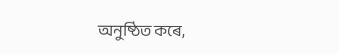অনুষ্ঠিত কৰে,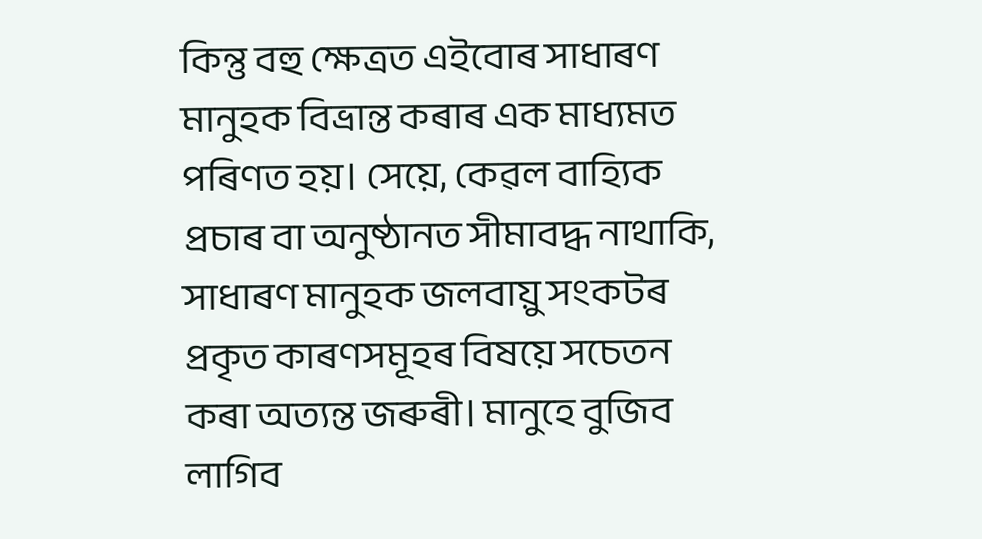কিন্তু বহু ক্ষেত্ৰত এইবোৰ সাধাৰণ মানুহক বিভ্ৰান্ত কৰাৰ এক মাধ্যমত পৰিণত হয়। সেয়ে, কেৱল বাহ্যিক প্ৰচাৰ বা অনুষ্ঠানত সীমাবদ্ধ নাথাকি, সাধাৰণ মানুহক জলবায়ু সংকটৰ প্রকৃত কাৰণসমূহৰ বিষয়ে সচেতন কৰা অত্যন্ত জৰুৰী। মানুহে বুজিব লাগিব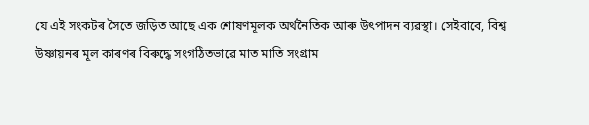যে এই সংকটৰ সৈতে জড়িত আছে এক শোষণমূলক অৰ্থনৈতিক আৰু উৎপাদন ব্যৱস্থা। সেইবাবে, বিশ্ব উষ্ণায়নৰ মূল কাৰণৰ বিৰুদ্ধে সংগঠিতভাৱে মাত মাতি সংগ্রাম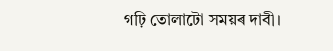গঢ়ি তোলাটো সময়ৰ দাবী।